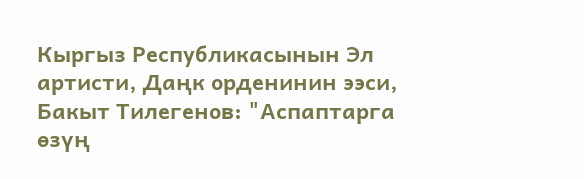Кыргыз Республикасынын Эл артисти, Даңк орденинин ээси, Бакыт Тилегенов: "Аспаптарга өзүң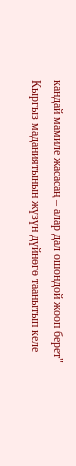кандай мамиле жасасаң – алар дал ошондой жооп берет"
Кыргыз маданиятынын жүзүн дүйнөгө таанытып келе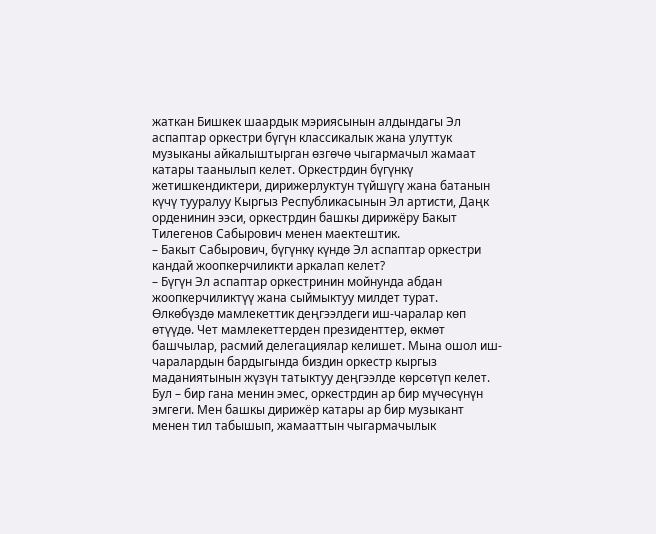жаткан Бишкек шаардык мэриясынын алдындагы Эл аспаптар оркестри бүгүн классикалык жана улуттук музыканы айкалыштырган өзгөчө чыгармачыл жамаат катары таанылып келет. Оркестрдин бүгүнкү жетишкендиктери, дирижерлуктун түйшүгү жана батанын күчү тууралуу Кыргыз Республикасынын Эл артисти, Даңк орденинин ээси, оркестрдин башкы дирижёру Бакыт Тилегенов Сабырович менен маектештик.
– Бакыт Сабырович, бүгүнкү күндө Эл аспаптар оркестри кандай жоопкерчиликти аркалап келет?
– Бүгүн Эл аспаптар оркестринин мойнунда абдан жоопкерчиликтүү жана сыймыктуу милдет турат. Өлкөбүздө мамлекеттик деңгээлдеги иш-чаралар көп өтүүдө. Чет мамлекеттерден президенттер, өкмөт башчылар, расмий делегациялар келишет. Мына ошол иш-чаралардын бардыгында биздин оркестр кыргыз маданиятынын жүзүн татыктуу деңгээлде көрсөтүп келет.
Бул – бир гана менин эмес, оркестрдин ар бир мүчөсүнүн эмгеги. Мен башкы дирижёр катары ар бир музыкант менен тил табышып, жамааттын чыгармачылык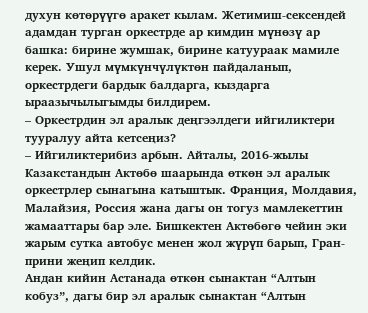духун көтөрүүгө аракет кылам. Жетимиш-сексендей адамдан турган оркестрде ар кимдин мүнөзү ар башка: бирине жумшак, бирине катуураак мамиле керек. Ушул мүмкүнчүлүктөн пайдаланып, оркестрдеги бардык балдарга, кыздарга ыраазычылыгымды билдирем.
– Оркестрдин эл аралык деңгээлдеги ийгиликтери тууралуу айта кетсеңиз?
– Ийгиликтерибиз арбын. Айталы, 2016-жылы Казакстандын Актөбө шаарында өткөн эл аралык оркестрлер сынагына катыштык. Франция, Молдавия, Малайзия, Россия жана дагы он тогуз мамлекеттин жамааттары бар эле. Бишкектен Актөбөгө чейин эки жарым сутка автобус менен жол жүрүп барып, Гран-прини жеңип келдик.
Андан кийин Астанада өткөн сынактан “Алтын кобуз”, дагы бир эл аралык сынактан “Алтын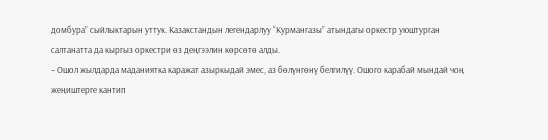домбура” сыйлыктарын уттук. Казакстандын легендарлуу “Курмангазы” атындагы оркестр уюштурган салтанатта да кыргыз оркестри өз деңгээлин көрсөтө алды.
– Ошол жылдарда маданиятка каражат азыркыдай эмес, аз бөлүнгөнү белгилүү. Ошого карабай мындай чоң жеңиштерге кантип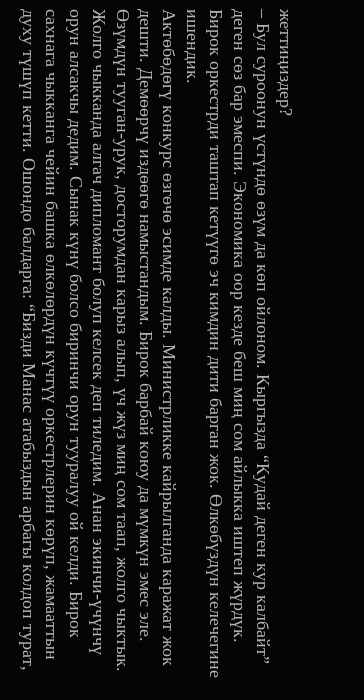жеттиңиздер?
– Бул суроонун үстүндө өзүм да көп ойлоном. Кыргызда “Кудай деген кур калбайт” деген сөз бар эмеспи. Экономика оор кезде беш миң сом айлыкка иштеп жүрдүк. Бирок оркестрди таштап кетүүгө эч кимдин дити барган жок. Өлкөбүздүн келечегине ишендик.
Актөбөдөгү конкурс өзгөчө эсимде калды. Министрликке кайрылганда каражат жок дешти. Демөөрчү издөөгө намыстандым. Бирок барбай коюу да мүмкүн эмес эле. Өзүмдүн тууган-урук, досторумдан карыз алып, үч жүз миң сом таап, жолго чыктык.
Жолго чыкканда алгач дипломант болуп келсек деп тиледим. Анан экинчи-үчүнчү орун алсакчы дедим. Сынак күнү болсо биринчи орун тууралуу ой келди. Бирок сахнага чыкканга чейин башка өлкөлөрдүн күчтүү оркестрлерин көрүп, жамааттын духу түшүп кетти. Ошондо балдарга: “Бизди Манас атабыздын арбагы колдоп турат,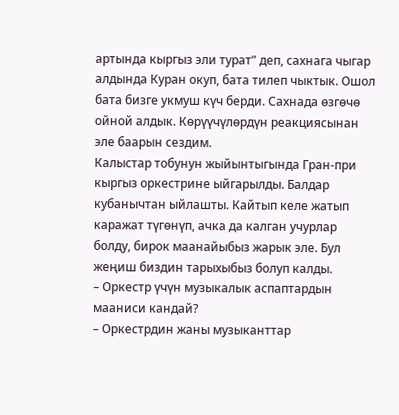артында кыргыз эли турат” деп, сахнага чыгар алдында Куран окуп, бата тилеп чыктык. Ошол бата бизге укмуш күч берди. Сахнада өзгөчө ойной алдык. Көрүүчүлөрдүн реакциясынан эле баарын сездим.
Калыстар тобунун жыйынтыгында Гран-при кыргыз оркестрине ыйгарылды. Балдар кубанычтан ыйлашты. Кайтып келе жатып каражат түгөнүп, ачка да калган учурлар болду, бирок маанайыбыз жарык эле. Бул жеңиш биздин тарыхыбыз болуп калды.
– Оркестр үчүн музыкалык аспаптардын мааниси кандай?
– Оркестрдин жаны музыканттар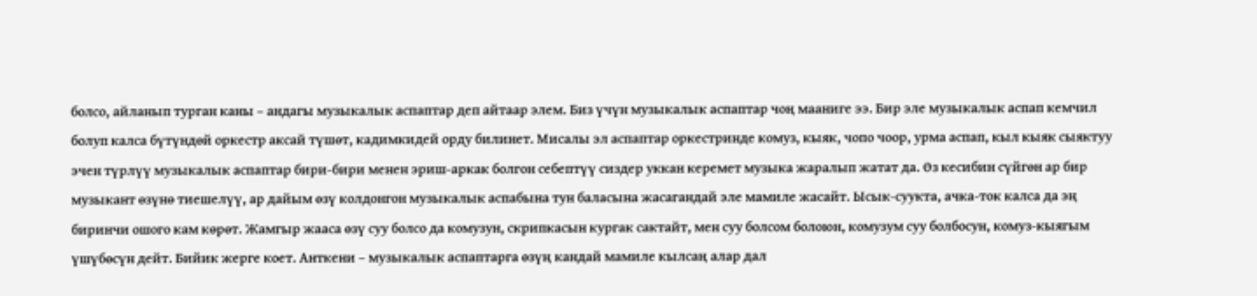болсо, айланып турган каны – андагы музыкалык аспаптар деп айтаар элем. Биз үчүн музыкалык аспаптар чоң мааниге ээ. Бир эле музыкалык аспап кемчил болуп калса бүтүндөй оркестр аксай түшөт, кадимкидей орду билинет. Мисалы эл аспаптар оркестринде комуз, кыяк, чопо чоор, урма аспап, кыл кыяк сыяктуу эчен түрлүү музыкалык аспаптар бири-бири менен эриш-аркак болгон себептүү сиздер уккан керемет музыка жаралып жатат да. Өз кесибин сүйгөн ар бир музыкант өзүнө тиешелүү, ар дайым өзү колдонгон музыкалык аспабына тун баласына жасагандай эле мамиле жасайт. Ысык-суукта, ачка-ток калса да эң биринчи ошого кам көрөт. Жамгыр жааса өзү суу болсо да комузун, скрипкасын кургак сактайт, мен суу болсом болоюн, комузум суу болбосун, комуз-кыягым үшүбөсүн дейт. Бийик жерге коет. Анткени – музыкалык аспаптарга өзүң кандай мамиле кылсаң алар дал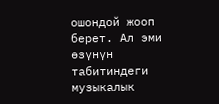ошондой жооп берет. Ал эми өзүнүн табитиндеги музыкалык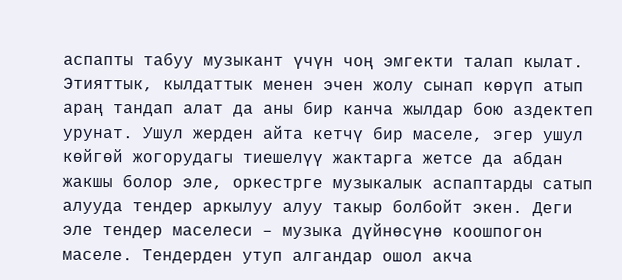аспапты табуу музыкант үчүн чоң эмгекти талап кылат. Этияттык, кылдаттык менен эчен жолу сынап көрүп атып араң тандап алат да аны бир канча жылдар бою аздектеп урунат. Ушул жерден айта кетчү бир маселе, эгер ушул көйгөй жогорудагы тиешелүү жактарга жетсе да абдан жакшы болор эле, оркестрге музыкалык аспаптарды сатып алууда тендер аркылуу алуу такыр болбойт экен. Деги эле тендер маселеси – музыка дүйнөсүнө коошпогон маселе. Тендерден утуп алгандар ошол акча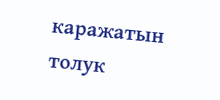каражатын толук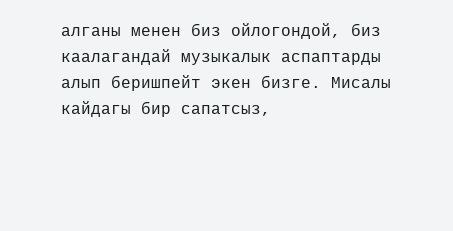алганы менен биз ойлогондой, биз каалагандай музыкалык аспаптарды алып беришпейт экен бизге. Мисалы кайдагы бир сапатсыз,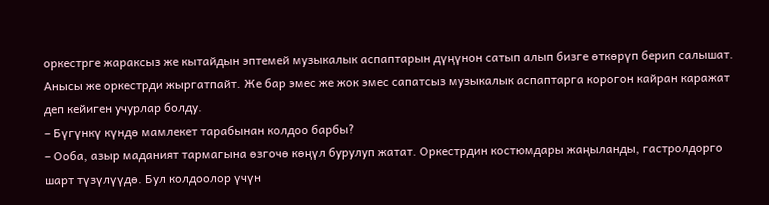оркестрге жараксыз же кытайдын эптемей музыкалык аспаптарын дүңүнон сатып алып бизге өткөрүп берип салышат. Анысы же оркестрди жыргатпайт. Же бар эмес же жок эмес сапатсыз музыкалык аспаптарга корогон кайран каражат деп кейиген учурлар болду.
– Бүгүнкү күндө мамлекет тарабынан колдоо барбы?
– Ооба, азыр маданият тармагына өзгочө көңүл бурулуп жатат. Оркестрдин костюмдары жаңыланды, гастролдорго шарт түзүлүүдө. Бул колдоолор үчүн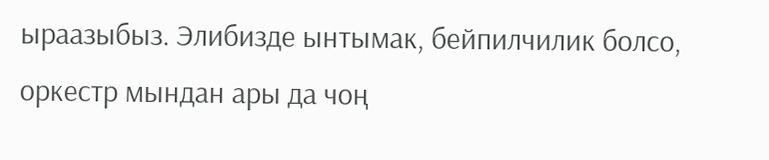ыраазыбыз. Элибизде ынтымак, бейпилчилик болсо, оркестр мындан ары да чоң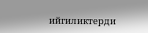ийгиликтерди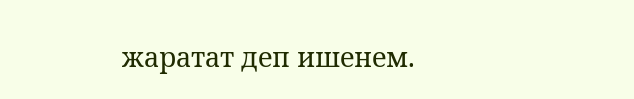жаратат деп ишенем.